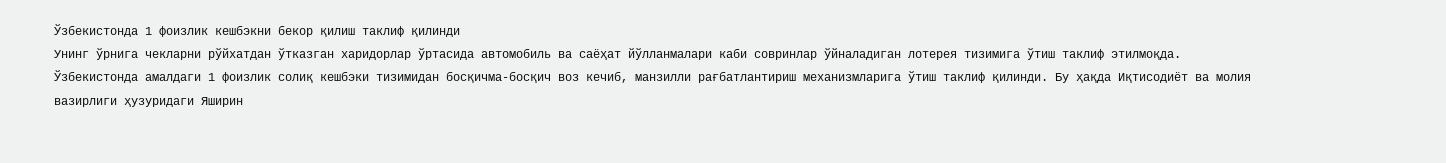Ўзбекистонда 1 фоизлик кешбэкни бекор қилиш таклиф қилинди
Унинг ўрнига чекларни рўйхатдан ўтказган харидорлар ўртасида автомобиль ва саёҳат йўлланмалари каби совринлар ўйналадиган лотерея тизимига ўтиш таклиф этилмоқда.
Ўзбекистонда амалдаги 1 фоизлик солиқ кешбэки тизимидан босқичма-босқич воз кечиб, манзилли рағбатлантириш механизмларига ўтиш таклиф қилинди. Бу ҳақда Иқтисодиёт ва молия вазирлиги ҳузуридаги Яширин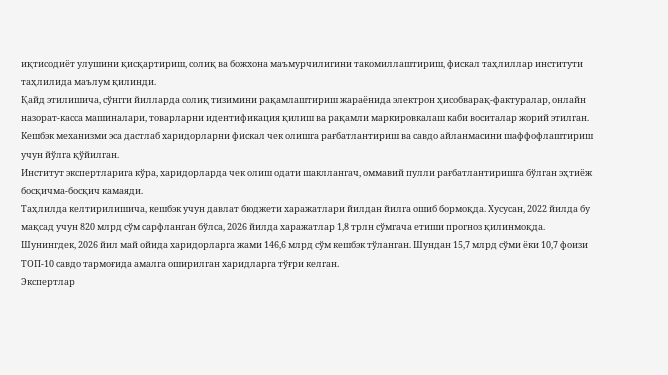иқтисодиёт улушини қисқартириш, солиқ ва божхона маъмурчилигини такомиллаштириш, фискал таҳлиллар институти таҳлилида маълум қилинди.
Қайд этилишича, сўнгги йилларда солиқ тизимини рақамлаштириш жараёнида электрон ҳисобварақ-фактуралар, онлайн назорат-касса машиналари, товарларни идентификация қилиш ва рақамли маркировкалаш каби воситалар жорий этилган. Кешбэк механизми эса дастлаб харидорларни фискал чек олишга рағбатлантириш ва савдо айланмасини шаффофлаштириш учун йўлга қўйилган.
Институт экспертларига кўра, харидорларда чек олиш одати шакллангач, оммавий пулли рағбатлантиришга бўлган эҳтиёж босқичма-босқич камаяди.
Таҳлилда келтирилишича, кешбэк учун давлат бюджети харажатлари йилдан йилга ошиб бормоқда. Хусусан, 2022 йилда бу мақсад учун 820 млрд сўм сарфланган бўлса, 2026 йилда харажатлар 1,8 трлн сўмгача етиши прогноз қилинмоқда.
Шунингдек, 2026 йил май ойида харидорларга жами 146,6 млрд сўм кешбэк тўланган. Шундан 15,7 млрд сўми ёки 10,7 фоизи ТОП-10 савдо тармоғида амалга оширилган харидларга тўғри келган.
Экспертлар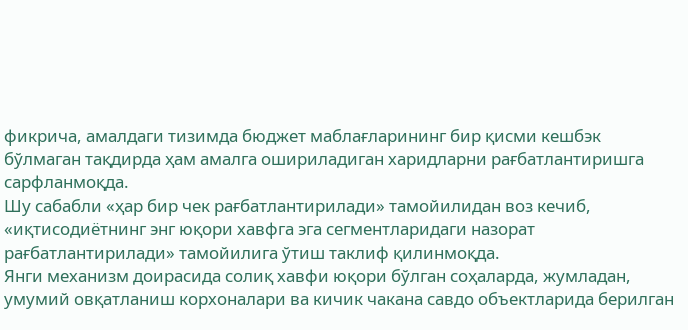фикрича, амалдаги тизимда бюджет маблағларининг бир қисми кешбэк бўлмаган тақдирда ҳам амалга ошириладиган харидларни рағбатлантиришга сарфланмоқда.
Шу сабабли «ҳар бир чек рағбатлантирилади» тамойилидан воз кечиб, «иқтисодиётнинг энг юқори хавфга эга сегментларидаги назорат рағбатлантирилади» тамойилига ўтиш таклиф қилинмоқда.
Янги механизм доирасида солиқ хавфи юқори бўлган соҳаларда, жумладан, умумий овқатланиш корхоналари ва кичик чакана савдо объектларида берилган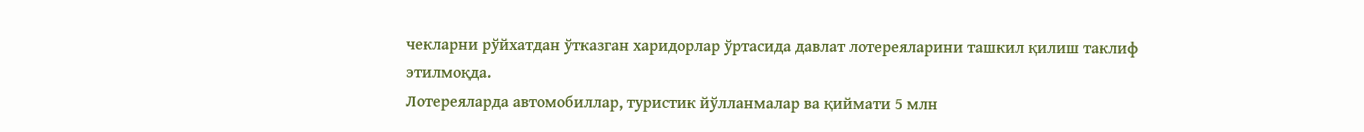чекларни рўйхатдан ўтказган харидорлар ўртасида давлат лотереяларини ташкил қилиш таклиф этилмоқда.
Лотереяларда автомобиллар, туристик йўлланмалар ва қиймати 5 млн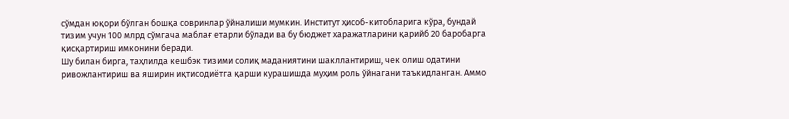сўмдан юқори бўлган бошқа совринлар ўйналиши мумкин. Институт ҳисоб-китобларига кўра, бундай тизим учун 100 млрд сўмгача маблағ етарли бўлади ва бу бюджет харажатларини қарийб 20 баробарга қисқартириш имконини беради.
Шу билан бирга, таҳлилда кешбэк тизими солиқ маданиятини шакллантириш, чек олиш одатини ривожлантириш ва яширин иқтисодиётга қарши курашишда муҳим роль ўйнагани таъкидланган. Аммо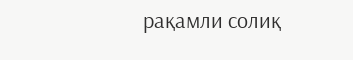рақамли солиқ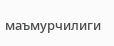маъмурчилиги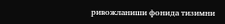ривожланиши фонида тизимни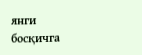янги босқичга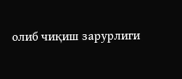олиб чиқиш зарурлиги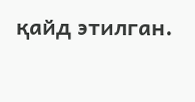қайд этилган.